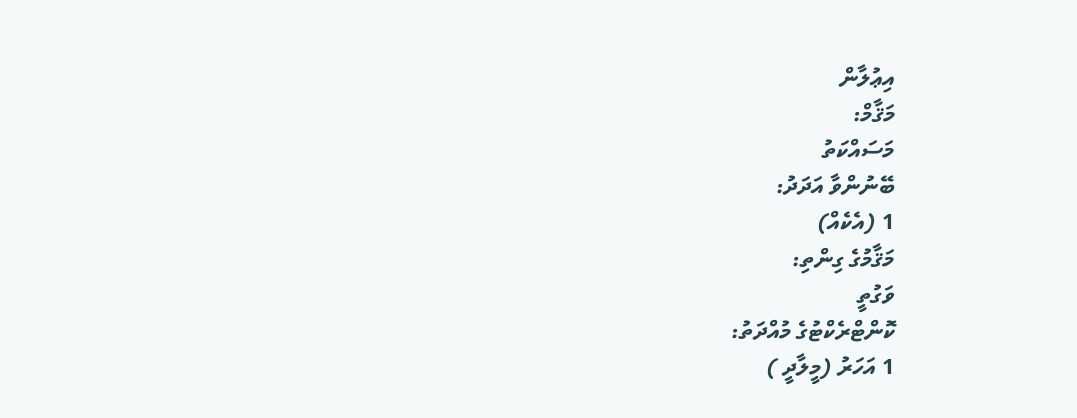އިޢުލާން
މަޤާމް:
މަސައްކަތު
ބޭނުންވާ އަދަދު:
1 (އެކެއް)
މަޤާމުގެ ގިންތި:
ވަގުތީ
ކޮންޓްރެކްޓުގެ މުއްދަތު:
1 އަހަރު (މީލާދީ )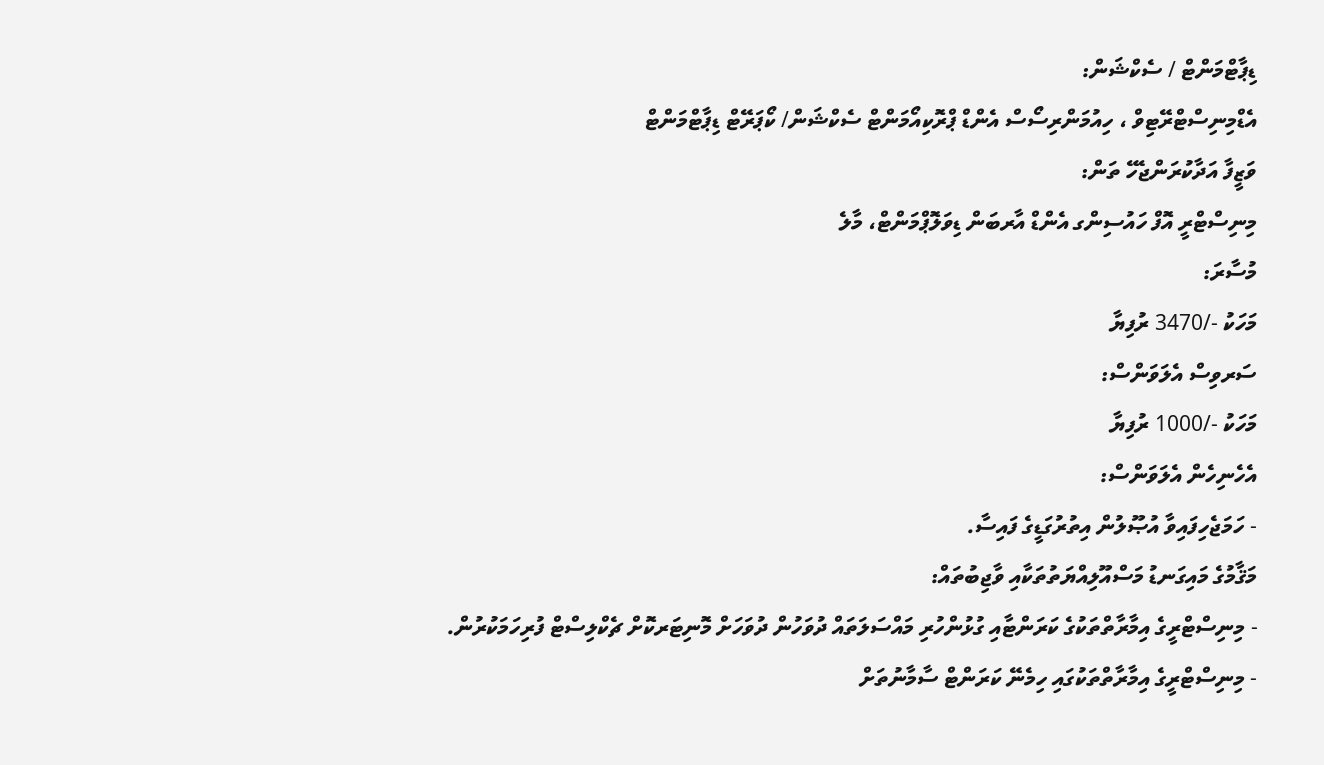ޑިޕާޓްމަންޓް / ސެކްޝަން:
އެޑްމިނިސްޓްރޭޓިވް ، ހިއުމަންރިސޯސް އެންޑް ޕްރޮކިއޯމަންޓް ސެކްޝަން/ ކޯޕަރޭޓް ޑިޕާޓްމަންޓް
ވަޒީފާ އަދާކުރަންޖެހޭ ތަން:
މިނިސްޓްރީ އޮފް ހައުސިންގ އެންޑް އާރބަން ޑިވަލޮޕްމަންޓް، މާލެ
މުސާރަ:
މަހަކު -/3470 ރުފިޔާ
ސަރވިސް އެލަވަންސް:
މަހަކު -/1000 ރުފިޔާ
އެހެނިހެން އެލަވަންސް:
- ހަމަޖެހިފައިވާ އުޞޫލުން އިތުރުގަޑީގެ ފައިސާ.
މަޤާމުގެ މައިގަނޑު މަސްއޫލިއްޔަތުތަކާއި ވާޖިބުތައް:
- މިނިސްޓްރީގެ އިމާރާތްތަކުގެ ކަރަންޓާއި ގުޅުންހުރި މައްސަލަތައް ދުވަހުން ދުވަހަށް މޮނިޓަރކޮށް ޗެކްލިސްޓް ފުރިހަމަކުރުން.
- މިނިސްޓްރީގެ އިމާރާތްތަކުގައި ހިމެނޭ ކަރަންޓް ސާމާނުތަށް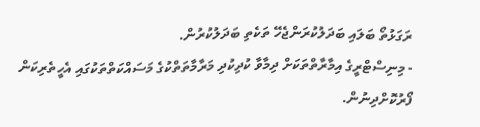ރަގަޅުތޯ ބަލައި ބަދަލުކުރަންޖެހޭ ތަކެތި ބަދަލުކުރުން.
- މިނިސްޓްރީގެ އިމާރާތްތަކަށް ދިމާވާ ކުދިކުދި މަރާމާތަތްކުގެ މަސައްކަތްތަކުގައި އެހީތެރިކަން ފޯރުކޮށްދިނުން.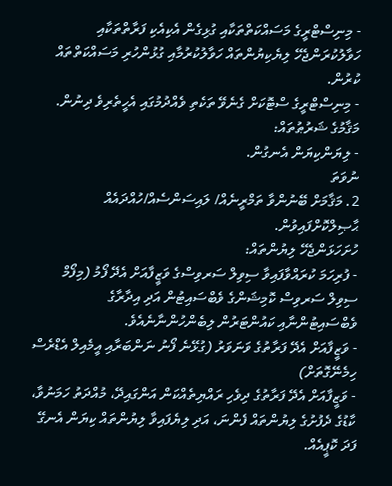- މިނިސްޓްރީގެ މަސައްކަތްތަކާއި ގުޅިގެން އެކިއެކި ފަރާތްތަކާއި ހަވާލުކުރަންޖެހޭ ލިޔެކިޔުންތައް ހަވާލުކުރުމާއި ގުޅުންހުރި މަސައްކަތްތައް ކުރުން.
- މިނިސްޓްރީގެ ސްޓޮކަށް ގެނެވޭ ތަކެތި ވެއްދުމުގައި އެހީތެރިވެ ދިނުން.
މަޤާމުގެ ޝަރުޠުތައް:
- ލިޔަންކިޔަން އެނގުން.
ނުވަތަ
2. މަޤާމަށް ބޭނުންވާ ތަމްރީނެއް/ ލައިސަންސެއް/ހުއްދައެއް ޙާޞިލްކޮށްފައިވުން.
ހުށަހަޅަންޖެހޭ ލިޔުންތައް:
- ފުރިހަމަ ކުރައްވާފައިވާ ސިވިލް ސަރވިސްގެ ވަޒީފާއަށް އެދޭ ފޯމު (މިފޯމް ސިވިލް ސަރވިސް ކޮމިޝަންގެ ވެބްސައިޓުން އަދި އިދާރާގެ ވެބްސައިޓުންނާއި ކައުންޓަރުން ލިބެންހުންނާނެއެވެ.
- ވަޒީފާއަށް އެދޭ ފަރާތުގެ ވަނަވަރު (ގުޅޭނެ ފޯނު ނަންބަރާއި އީމެއިލް އެޑްރެސް ހިމެނޭގޮތަށް)
- ވަޒީފާއަށް އެދޭ ފަރާތުގެ ދިވެހި ރައްޔިތެއްކަން އަންގައިދޭ، މުއްދަތު ހަމަނުވާ، ކާޑުގެ ދެފުށުގެ ލިޔުންތައް ފެންނަ، އަދި ލިޔެފައިވާ ލިޔުންތައް ކިޔަން އެނގޭ ފަދަ ކޮޕީއެއް.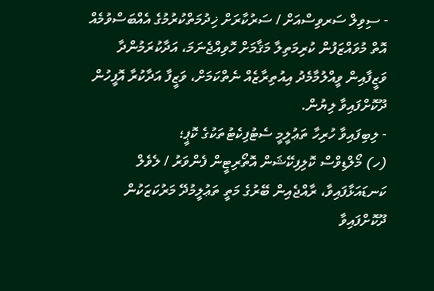- ސިވިލް ސަރވިސްއަށް / ސަރުކާރަށް ޚިދުމަތްކުރުމުގެ އެއްބަސްވުމެއް އޮތް މުވައްޒަފުން ކުރިމަތިލާ މަޤާމަށް ހޮވިއްޖެނަމަ، އަދާކުރަމުންދާ ވަޒީފާއިން ވީއްލުމާމެދު އިއުތިރާޒެއް ނެތްކަމަށް، ވަޒީފާ އަދާކުރާ އޮފީހުން ދޫކޮށްފައިވާ ލިޔުން.
- ލިބިފައިވާ ހުރިހާ ތަޢުލީމީ ސެޓުފިކެޓުތަކުގެ ކޮޕީ؛
(ހ) މޯލްޑިވްސް ކޮލިފިކޭޝަން އޮތޯރިޓީން ފެންވަރު / ލެވެލް ކަނޑައަޅާފައިވާ، ރާއްޖެއިން ބޭރުގެ މަތީ ތަޢުލީމުދޭ މަރުކަޒަކުން ދޫކޮށްފައިވާ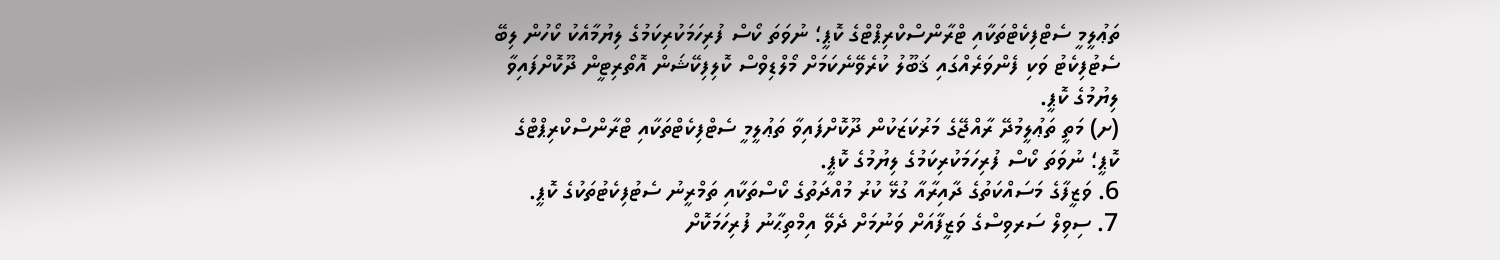ތަޢުލީމީ ސެޓްފިކެޓްތަކާއި ޓްރާންސްކްރިޕްޓްގެ ކޮޕީ؛ ނުވަތަ ކޯސް ފުރިހަމަކުރިކަމުގެ ލިޔުމާއެކު ކޯހުން ލިބޭ ސެޓުފިކެޓު ވަކި ފެންވަރެއްގައި ޤަބޫލު ކުރެވޭނެކަމަށް މޯލްޑިވްސް ކޮލިފިކޭޝަން އޮތޯރިޓީން ދޫކޮށްފައިވާ ލިޔުމުގެ ކޮޕީ.
(ށ) މަތީ ތަޢުލީމުދޭ ރާއްޖޭގެ މަރުކަޒަކުން ދޫކޮށްފައިވާ ތަޢުލީމީ ސެޓްފިކެޓްތަކާއި ޓްރާންސްކްރިޕްޓްގެ ކޮޕީ؛ ނުވަތަ ކޯސް ފުރިހަމަކުރިކަމުގެ ލިޔުމުގެ ކޮޕީ.
6. ވަޒީފާގެ މަސައްކަތުގެ ދާއިރާއާ ގުޅޭ ކުރު މުއްދަތުގެ ކޯސްތަކާއި ތަމްރީނު ސެޓުފިކެޓުތަކުގެ ކޮޕީ.
7. ސިވިލް ސަރވިސްގެ ވަޒީފާއަށް ވަނުމަށް ދެވޭ އިމްތިޙާނު ފުރިހަމަކޮށް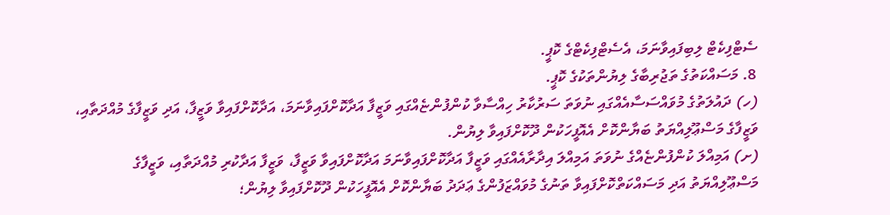ސެޓްފިކެޓް ލިބިފައިވާނަމަ، އެސެޓްފިކެޓްގެ ކޮޕީ.
8. މަސައްކަތުގެ ތަޖުރިބާގެ ލިޔުންތަކުގެ ކޮޕީ.
(ހ) ދައުލަތުގެ މުވައްސަސާއެއްގައި ނުވަތަ ސަރުކާރު ހިއްސާވާ ކުންފުންޏެއްގައި ވަޒީފާ އަދާކޮށްފައިވާނަމަ، އަދާކޮށްފައިވާ ވަޒީފާ، އަދި ވަޒީފާގެ މުއްދަތާއި، ވަޒީފާގެ މަސްޢޫލިއްޔަތު ބަޔާންކޮށް އެއޮފީހަކުން ދޫކޮށްފައިވާ ލިޔުން.
(ށ) އަމިއްލަ ކުންފުންޏެއްގެ ނުވަތަ އަމިއްލަ އިދާރާއެއްގައި ވަޒީފާ އަދާކޮށްފައިވާނަމަ އަދާކޮށްފައިވާ ވަޒީފާ، ވަޒީފާ އަދާކުރި މުއްދަތާއި، ވަޒީފާގެ މަސްޢޫލިއްޔަތު އަދި މަސައްކަތްކޮށްފައިވާ ތަނުގެ މުވައްޒަފުންގެ ޢަދަދު ބަޔާންކޮށް އެއޮފީހަކުން ދޫކޮށްފައިވާ ލިޔުން؛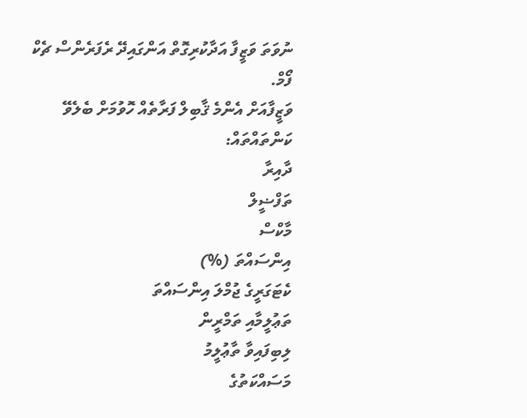ނުވަތަ ވަޒީފާ އަދާކުރިގޮތް އަންގައިދޭ ރެފަރެންސް ޗެކް ފޯމް.
ވަޒީފާއަށް އެންމެ ޤާބިލް ފަރާތެއް ހޮވުމަށް ބެލެވޭ ކަންތައްތައް:
ދާއިރާ
ތަފްޟީލް
މާކްސް
އިންސައްތަ (%)
ކެޓަގަރީގެ ޖުމްލަ އިންސައްތަ
ތަޢުލީމާއި ތަމްރީން
ލިބިފައިވާ ތާޢުލީމު
މަސައްކަތުގެ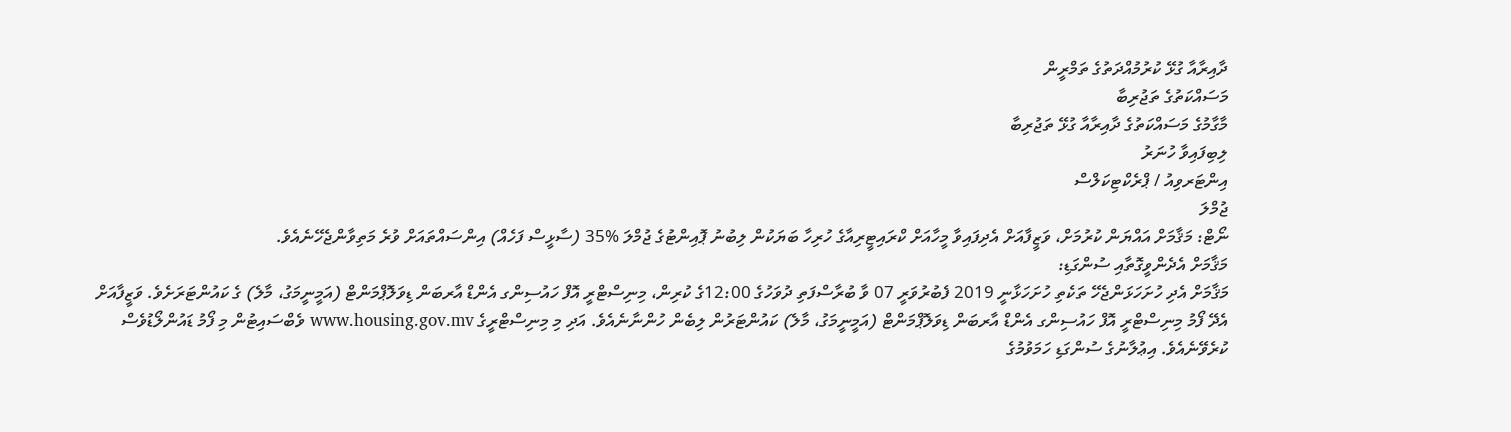ދާއިރާއާ ގުޅޭ ކުރުމުއްދަތުގެ ތަމްރީން
މަސައްކަތުގެ ތަޖުރިބާ
މާގާމުގެ މަސައްކަތުގެ ދާއިރާއާ ގުޅޭ ތަޖުރިބާ
ލިބިފައިވާ ހުނަރު
އިންޓަރވިއު / ޕްރެކްޓިކަލްސް
ޖުމްލަ
ނޯޓް: މަޤާމަށް އައްޔަން ކުރުމަށް، ވަޒީފާއަށް އެދިފައިވާ މީހާއަށް ކްރައިޓީރިއާގެ ހުރިހާ ބަޔަކުން ލިބުނު ޕޮއިންޓުގެ ޖުމްލަ %35 (ސާޅީސް ފަހެއް) އިންސައްތައަށް ވުރެ މަތިވާންޖެހޭނެއެވެ.
މަޤާމަށް އެދެންވީގޮތާއި ސުންގަޑި:
މަޤާމަށް އެދި ހުށަހަޅަންޖެހޭ ތަކެތި ހުށަހަޅާނީ 2019 ފެބުރުވަރީ 07 ވާ ބުރާސްފަތި ދުވަހުގެ 12:00ގެ ކުރިން، މިނިސްޓްރީ އޮފް ހައުސިންގ އެންޑް އާރބަން ޑިވަލޮޕްމަންޓް (އަމީނީމަގު، މާލެ) ގެ ކައުންޓަރަށެވެ. ވަޒީފާއަށް އެދޭ ފޯމު މިނިސްޓްރީ އޮފް ހައުސިންގ އެންޑް އާރބަން ޑިވަލޮޕްމަންޓް (އަމީނީމަގު، މާލެ) ކައުންޓަރުން ލިބެން ހުންނާނެއެވެ. އަދި މި މިނިސްޓްރީގެ www.housing.gov.mv ވެބްސައިޓުން މި ފޯމު ޑައުންލޯޑުވެސް ކުރެވޭނެއެވެ. އިޢުލާނުގެ ސުންގަޑި ހަމަވުމުގެ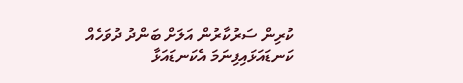ކުރިން ސަރުކާރުން އަލަށް ބަންދު ދުވަހެއް ކަނޑައަޅައިފިނަމަ އެކަނޑައަޅާ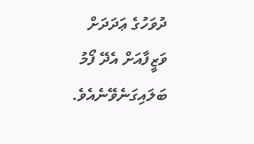ދުވަހުގެ ޢަދަދަށް ވަޒީފާއަށް އެދޭ ފޯމު ބަލައިގަނެވޭނެއެވެ.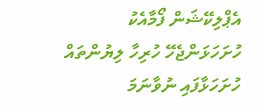އެޕްލިކޭޝަން ފޯމާއެކު ހުށަހަޅަންޖެހޭ ހުރިހާ ލިޔުންތައް ހުށަހަޅާފައި ނުވާނަމަ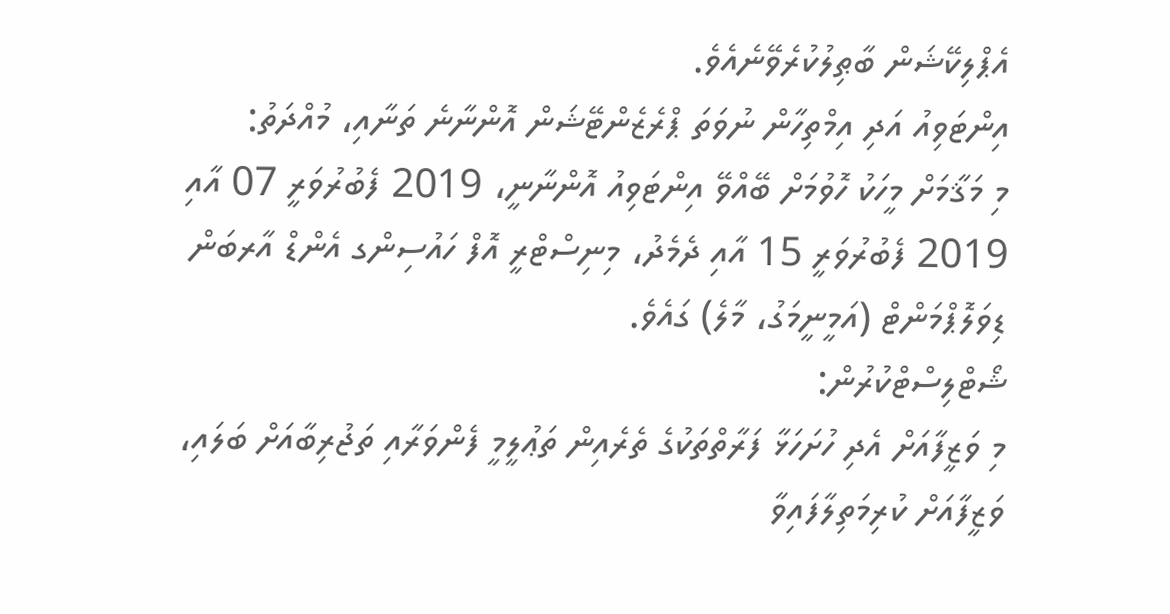އެޕްލިކޭޝަން ބާޠިލުކުރެވޭނެއެވެ.
އިންޓަވިއު އަދި އިމްތިހާން ނުވަތަ ޕްރެޒެންޓޭޝަން އޮންނާނެ ތަނާއި، މުއްދަތު:
މި މަޤާމަށް މީހަކު ހޮވުމަށް ބޭއްވޭ އިންޓަވިއު އޮންނާނީ، 2019 ފެބުރުވަރީ 07 އާއި 2019 ފެބުރުވަރީ 15 އާއި ދެމެދު، މިނިސްޓްރީ އޮފް ހައުސިންގ އެންޑް އާރބަން ޑިވަލޮޕްމަންޓް (އަމީނީމަގު، މާލެ) ގައެވެ.
ޝޯޓްލިސްޓްކުރުން:
މި ވަޒީފާއަށް އެދި ހުށަހަޅާ ފަރާތްތަކުގެ ތެރެއިން ތަޢުލީމީ ފެންވަރާއި ތަޖުރިބާއަށް ބަލައި، ވަޒީފާއަށް ކުރިމަތިލާފައިވާ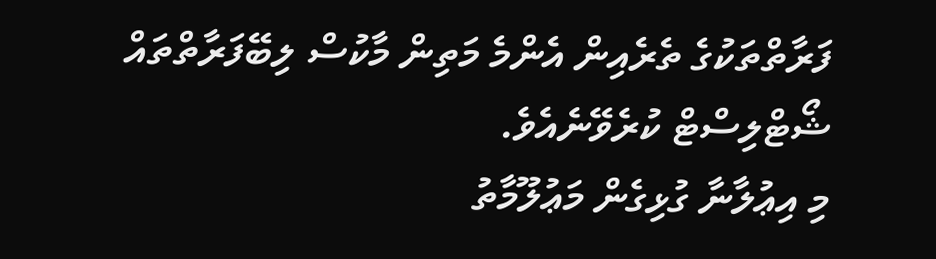ފަރާތްތަކުގެ ތެރެއިން އެންމެ މަތިން މާކުސް ލިބޭފަރާތްތައް ޝޯޓްލިސްޓް ކުރެވޭނެއެވެ.
މި އިޢުލާނާ ގުޅިގެން މަޢުލޫމާތު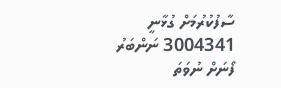ސާފުކުރުމަށް ގުޅާނީ 3004341 ނަންބަރު ފޯނަށް ނުވަތަ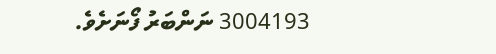3004193 ނަންބަރު ފޯނަށެވެ.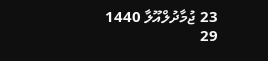23 ޖުމާދުލްއޫލާ 1440
29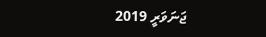ޖަނަވަރީ 2019